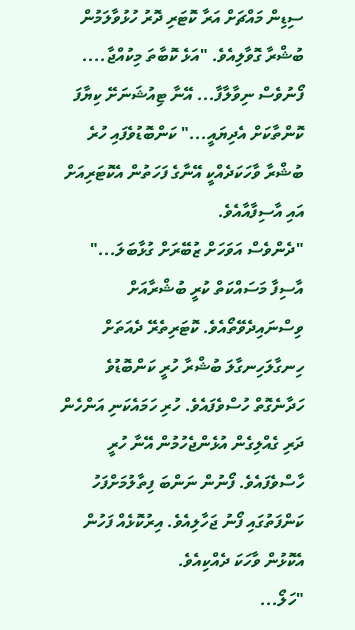ސިޑިން މައްޗަށް އަރާ ކޮޓަރި ދޮރު ހުޅުވާލަމުން ބުޝްރާ ގޮވާލިއެވެ. "އަޅެ ކޮބާތަ މިކުއްޖާ.... ފޯނުވެސް ނިވާލާފާ... އޭނާ ޓިއުޝަނަށޭ ކިޔާފަ ކޮންތާކަށް އެދިޔައީ..." ކަންބޮޑުވެފައި ހުރެ ބުޝްރާ ވާހަކަދެއްކީ އޭނާގެ ފަހަތުން އެކޮޓަރިއަށް އައި އާސިފާއާއެވެ.
"ދެންވެސް އަވަހަށް ޒުބޭރަށް ގުޅާބަލަ..." އާސިފާ މަސައްކަތް ކުރީ ބުޝްރާއަށް ވިސްނައިދެވޭތޯއެވެ. ކޮޓަރިތެރޭ ދެއަތަށް ހިނގާލަހިނގާލަ ބުޝްރާ ހުރީ ކަންބޮޑުވެ ހަދާނެގޮތް ހުސްވެފައެވެ. ހުރި ހަމައެކަނި އަންހެން ދަރި ގެއްލިގެން އުޅެންޖެހުމުން އޭނާ ހުރީ ހާސްވެފައެވެ. ފޯނުން ނަންބަ ފިތާލުމަށްފަހު ކަންފަތުގައި ފޯނު ޖަހާލިއެވެ. އިރުކޮޅެއް ފަހުން އެކޮޅުން ވާހަކަ ދެއްކިއެވެ.
"ހަލޯ...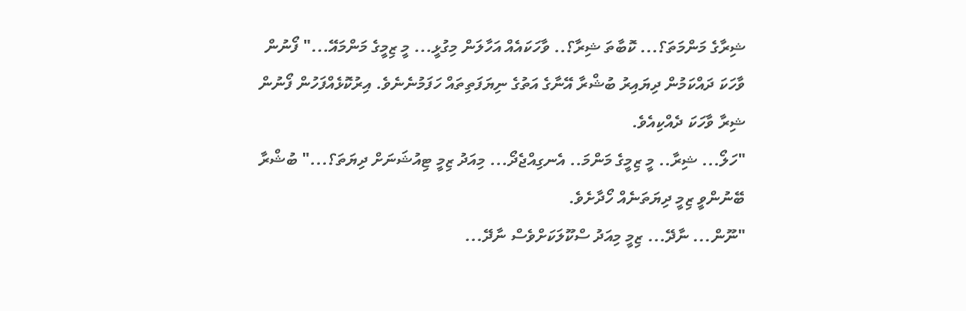ޝިރާގެ މަންމަތަ؟... ކޮބާތަ ޝިރާ؟.. ވާހަކައެއް އަހާލަން މިގުޅީ... މީ ޒިމީގެ މަންމައޭ..." ފޯނުން ވާހަކަ ދައްކަމުން ދިޔައިރު ބުޝްރާ އޭނާގެ އަތުގެ ނިޔަފަތިތައް ހަފަމުނެނެވެ. އިރުކޮޅެއްފަހުން ފޯނުން ޝިރާ ވާހަކަ ދެއްކިއެވެ.
"ހަލޯ... ޝިރާ.. މީ ޒިމީގެ މަންމަ.. އެނގިއްޖެދޯ... މިއަދު ޒިމީ ޓިއުޝަނަށް ދިޔަތަ؟..." ބުޝްރާ ބޭނުންވީ ޒިމީ ދިޔަތަނެއް ހޯދާށެވެ.
"ނޫން... ނާދޭ... ޒިމީ މިއަދު ސްކޫލަކަށްވެސް ނާދޭ...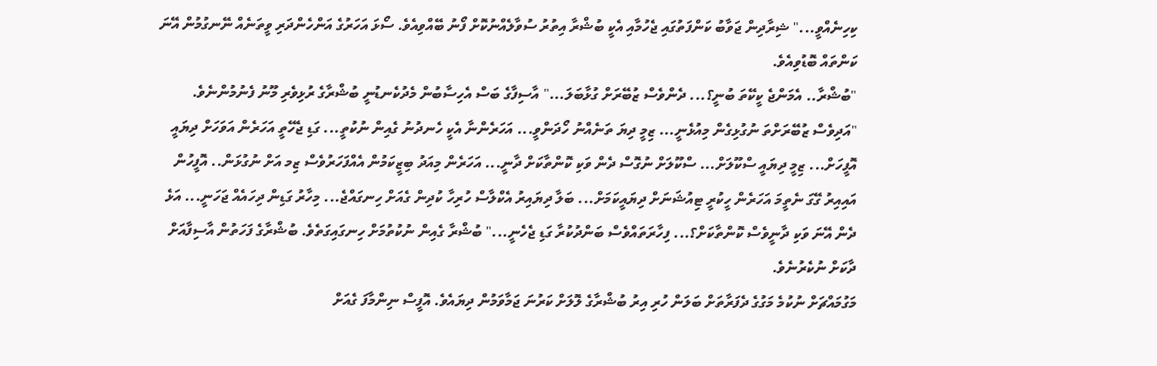ކިހިނެއްވީ..." ޝިރާދިން ޖަވާބު ކަންފަތުގައި ޖެހުމާއި އެކީ ބުޝްރާ އިތުރު ސުވާލެއްނުކޮށް ފޯނު ބޭއްވިއެވެ. ސޯޅަ އަހަރުގެ އަންހެންދަރި ވީތަނެއް ނޭނގުމުން އޭނަ ކަންތައް ބޮޑުވިއެވެ.
"ބުޝްރާ.. އެމަންޖެ ކީކޭތަ ބުނީ؟... ދެންވެސް ޒުބޭރަށް ގުޅާބަލަ..." އާސިފާގެ ބަސް އެހިސާބުން މެދުކެނޑުނީ ބުޝްރާގެ ރުޅިވެރި މޫނު ފެނުމުންނެވެ.
"އަދިވެސް ޒުބޭރަށްތަ ނުގުޅިގެން މިއުޅެނީ... ޒިމީ ދިޔަ ތަނެއްނު ހޯދަންވީ... އަހަރެންނާ އެކީ ހެނދުނު ގެއިން ނުކުތީ... ގަޑި ޖެހޭތީ އަހަރެން އަވަހަށް ދިޔައީ އޮފީހަށް... ޒިމީ ދިޔައީ ސްކޫލަށް... ސްކޫލަށް ނުގޮސް ދެން ވަކި ކޮންތާކަށް ދާނީ... އަހަރެން މިއަދު ބިޒީކަމުން އެއްފަހަރުވެސް ޒިމ އަށް ނުގުޅަން.. އޮފީހުން އައިއިރު ގޭގަ ނެތީމަ އަހަރެން ހީކުރީ ޓިއުޝަނަށް ދިޔައީކަމަށް... ބަލާ ދިޔައިރު އެކްލާސް ހުރިހާ ކުދިން ގެއަށް ހިނގައްޖެ... މިހާރު ގަޑިން ދިހައެއް ޖަހަނީ... އަޅެ ދެން އޭނަ ވަކި ދާނީވެސް ކޮންތާކަށް؟... ފިހާރަތައްވެސް ބަންދުކުރާ ގަޑި ޖެހެނީ..." ބުޝްރާ ގެއިން ނުކުތުމަށް ހިނގައިގަތެވެ. ބުޝްރާގެ ފަހަތުން އާސިފާއަށް ދާކަށް ނުކެރުނެވެ.
މަގުމައްޗަށް ނުކުމެ މަގުގެ ދެފަރާތަށް ބަލަން ހުރި އިރު ބުޝްރާގެ ލޮލަށް ކަރުނަ ޖަމާވަމުން ދިޔައެވެ. އޮފީސް ނިންމާފަ ގެއަށް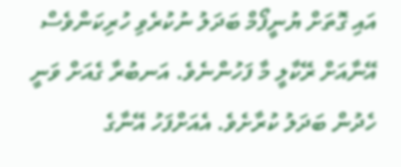އައި ގޮތަށް ޔުނީފޯމް ބަދަލު ނުކުރެވި ހުރިކަންވެސް އޭނާއަށް ރޭކާލީ މާ ފަހުންނެވެ. އަނބުރާ ގެއަށް ވަނީ ހެދުން ބަދަލު ކުރާށެވެ. އެއަށްފަހު އޭނާގެ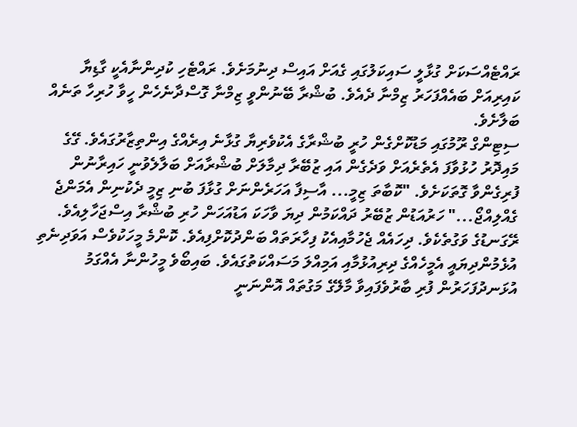ރައްޓެއްސަކަށް ގުޅާލީ ސައިކަލުގައި ގެއަށް އައިސް ދިނުމަށެވެ. ރައްޓެހި ކުދިންނާއެކީ ގާޑިޔާ ކައިރިއަށް ބައެއްފަހަރު ޒިމްނާ ދެއެވެ. ބުޝްރާ ބޭނުންވީ ޒިމްނާ ގޮސްދާނެހެން ހީވާ ހުރިހާ ތަނެއް ބަލާށެވެ.
ސިޓިންގް ރޫމުގައި މަޑުކޮށްގެން ހުރީ ބުޝްރާގެ އެކުވެރިޔާ ގުޅާނެ އިރެއްގެ އިންތިޒާރުގައެވެ. ގޭގެ މައިދޮރު ހުޅުވާފަ އެތެރެއަށް ވަދެގެން އައި ޒުބޭރާ ދިމާލަށް ބުޝްރާއަށް ބަލާލެވުނީ ހައިރާނުން ފުރިގެންވާ ގޮތަކަށެވެ. "ކޮބާތަ ޒިމީ... އާސިފާ އަހަރެންނަށް ގުޅާފަ ބުނި ޒިމީ ދެކުނިން އެމަންޖެ ގެއްލިއްޖޯ..." ހަރުއަޑުން ޒުބޭރު ދައްކަމުން ދިޔަ ވާހަކަ އަޑުއަހަން ހުރި ބުޝްރާ އިސްޖަހާލިއެވެ.
ރޭގަނޑުގެ ވަގުތެކެވެ. ދިހައެއް ޖެހުމާއިއެކު ފިހާރަތައް ބަންދުކޮށްފިއެވެ. ކޮންމެ މީހަކުވެސް އަވަދިނެތި އުޅެމުންދިޔައީ އެމީހެއްގެ ދިރިއުޅުމާއި އަމިއްލަ މަސައްކަތުގައެވެ. ބައިބޯވެ މީހުންނާ އެއްގަމު އުޅަނދުފަހަރުން ފުރި ބާރުވެފައިވާ މާލޭގެ މަގުތައް އޮންނަނީ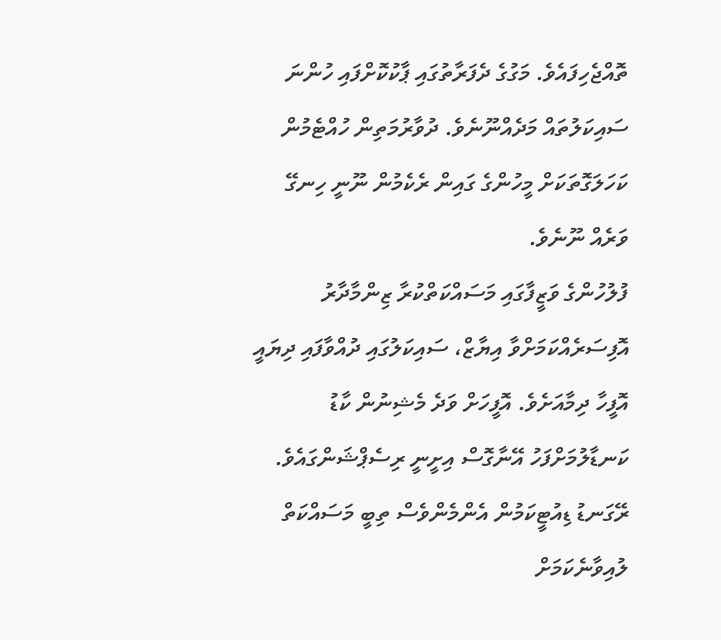ތޮއްޖެހިފައެވެ. މަގުގެ ދެފަރާތުގައި ޕާކުކޮށްފައި ހުންނަ ސައިކަލުތައް މަދެއްނޫނެވެ. ދުވާރުމަތިން ހުއްޓެމުން ކަހަލަގޮތަކަށް މީހުންގެ ގައިން ރެކެމުން ނޫނީ ހިނގޭ ވަރެއް ނޫނެވެ.
ފުލުހުންގެ ވަޒީފާގައި މަސައްކަތްކުރާ ޒިންމާދާރު އޮފިސަރެއްކަމަށްވާ އިޔާޒް، ސައިކަލުގައި ދުއްވާފައި ދިޔައީ އޮފީހާ ދިމާއަށެވެ. އޮފީހަށް ވަދެ މެޝިނުން ކާޑު ކަނޑާލުމަށްފަހު އޭނާގޮސް އިށީނީ ރިސެޕްޝަންގައެވެ. ރޭގަނޑު ޑިއުޓީކަމުން އެންމެންވެސް ތިބީ މަސައްކަތް ލުއިވާނެކަމަށް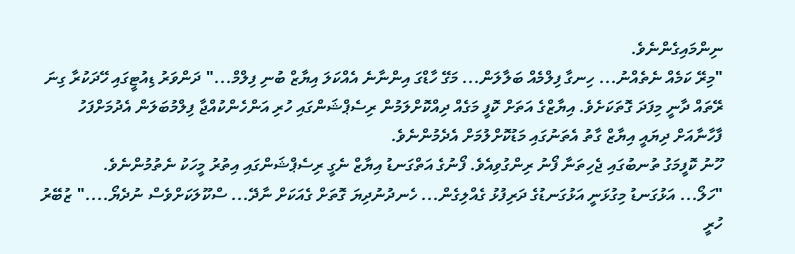ނިންމައިގެންނެވެ.
"މިރޭ ކަމެއް ނެތެއްނު... ހިނގާ ފިލްމެއް ބަލާލަން... މަގޭ ހާޑްގަ އިންނާނެ އެއްކަލަ އިޔާޒް ބުނި ފިލްމް..." ދަންވަރު ޑިއުޓީގައި ހޭދަކުރާ ގިނަ ރޭތައް ދާނީ މިފަދަ ގޮތަކަށެވެ. އިޔާޒްގެ އަތަށް ކޮފީ މަގެއް ދިއްކޮށްލަމުން ރިސެޕްޝަންގައި ހުރި އަންހެންކުއްޖާ ފިލްމުބަލަން އެދުމަށްފަހު ފާހާނާއަށް ދިޔައީ އިޔާޒް ގާތު އެތަނުގައި މަޑުކޮށްލުމަށް އެދެމުންނެވެ.
ހޫނު ކޮފީމަގު ތުނބުގައި ޖެހިތަނާ ފޯނު ރިންގުވިއެވެ. ފޯނުގެ އަތްގަނޑު އިޔާޒް ނެގީ ރިސެޕްޝަންގައި އިތުރު މީހަކު ނެތުމުންނެވެ.
"ހަލޯ... އަޅުގަނޑު މިގުޅަނީ އަޅުގަނޑުގެ ދަރިފުޅު ގެއްލިގެން... ހެނދުނުދިޔަ ގޮތަށް ގެއަކަށް ނާދޭ... ސްކޫލަކަށްވެސް ނުދެޔޯ...." ޒުބޭރު ހުރީ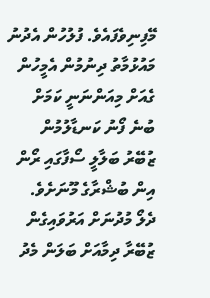މޭފިނިވެފައެވެ. ފުލުހުން އެދުނު މައުޅުމާތު ދިނުމުން އެމީހުން ގެއަށް މިއަންނަނީ ކަމަށް ބުނެ ފޯނު ކަނޑާލުމުން ޒުބޭރު ބަލާލީ ސޯފާގައި ރޯން އިން ބުޝްރާގެ މޫނަށެވެ.
ދެލޯ މުދުނަށް އަރުވައިގެން ޒުބޭރާ ދިމާއަށް ބަލަން މެދު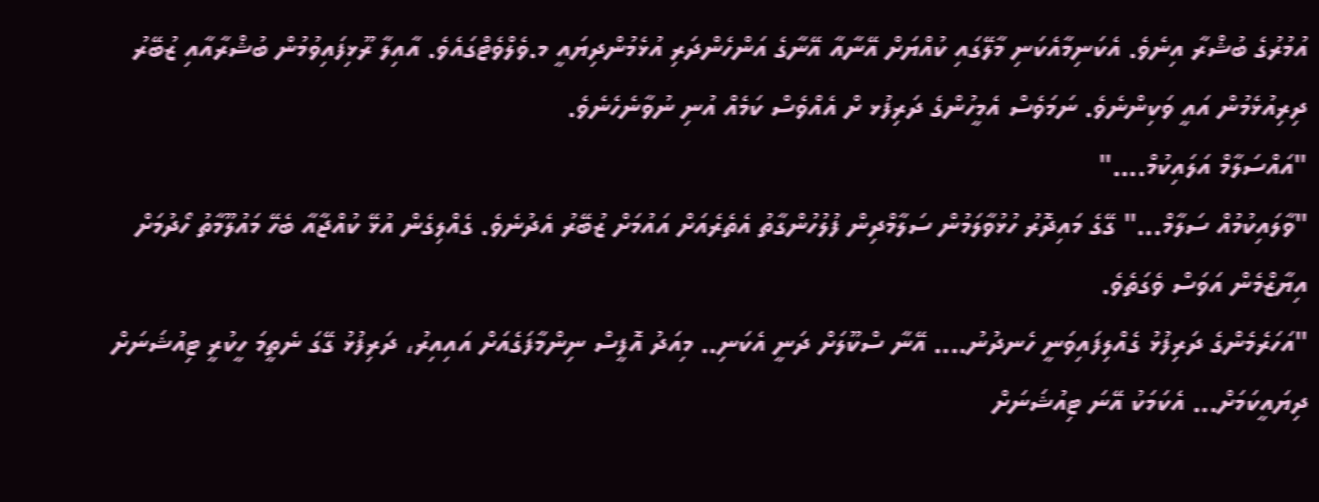އުމުރުގެ ބުޝްރާ އިނެވެ. އެކަނިމާއެކަނި މާލޭގައި ކުއްޔަށް އޭނާއާ އޭނާގެ އަންހެންދަރި އުޅެމުންދިޔައީ މ.ވެލްވެޓްގައެވެ. އާއިލާ ރޫޅިފައިވުމުން ބުޝްރާއާއި ޒުބޭރު ދިރިއުޅެމުން އައީ ވަކިންނެވެ. ނަމަވެސް އެމީހުންގެ ދަރިފުޅ ށް އެއްވެސް ކަމެއް އުނި ނުވާނެހެނެވެ.
"އައްސަލާމް އަލައިކުމް...."
"ވާލައިކުމުއް ސަލާމް..." ގޭގެ މައިދޮރު ހުޅުވާލަމުން ސަލާމްދިން ފުލުހުންގާތު އެތެރެއަށް އައުމަށް ޒުބޭރު އެދުނެވެ. ގެއްލިގެން އުޅޭ ކުއްޖާއާ ބެހޭ މައުލޫމާތު ހޯދުމަށް އިޔާޒްމެން އަވަސް ވެގަތެވެ.
"އަހަރެމެންގެ ދަރިފުޅު ގެއްލިފައިވަނީ ހެނދުނު.... އޭނާ ސްކޫލަށް ދަނީ އެކަނި.. މިއަދު އޮފީސް ނިންމާފަގެއަށް އައިއިރު، ދަރިފުޅު ގޭގަ ނެތީމަ ހީކުރީ ޓިއުޝަނަށް ދިޔައީކަމަށް... އެކަމަކު އޭނަ ޓިއުޝަނަށް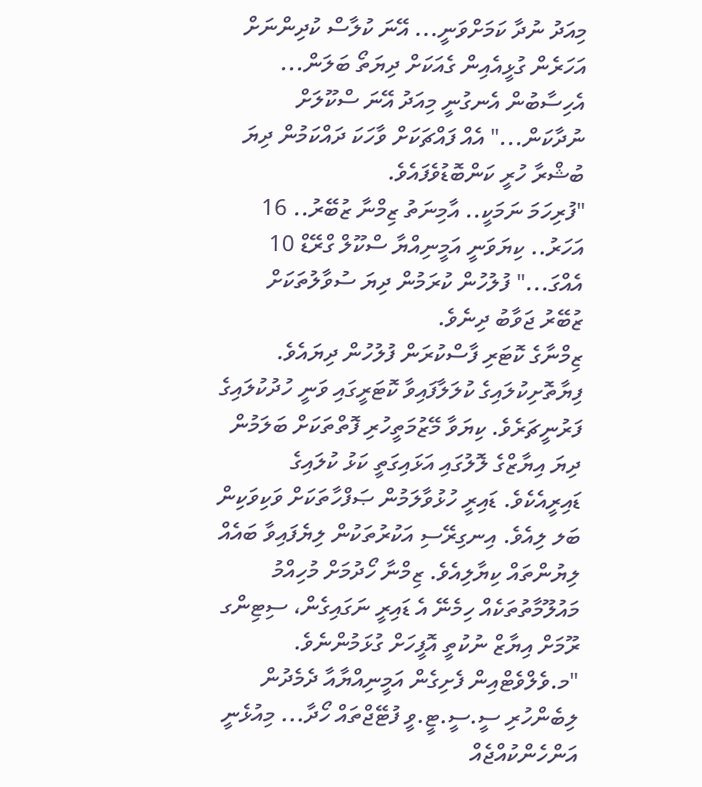މިއަދު ނުދާ ކަމަށްވަނީ... އޭނަ ކުލާސް ކުދިންނަށް އަހަރެން ގުޅީއެއިން ގެއަކަށް ދިޔަތޯ ބަލަން... އެހިސާބުން އެނގުނީ މިއަދު އޭނަ ސްކޫލަށް ނުދާކަން..." އެއް ފައްޗަކަށް ވާހަކަ ދައްކަމުން ދިޔަ ބުޝްރާ ހުރީ ކަންބޮޑުވެފައެވެ.
"ފުރިހަމަ ނަމަކީ.. އާމިނަތު ޒިމްނާ ޒުބޭރު.. 16 އަހަރު.. ކިޔަވަނީ އަމީނިއްޔާ ސްކޫލް ގްރޭޑް 10 އެއްގަ..." ފުލުހުން ކުރަމުން ދިޔަ ސުވާލުތަކަށް ޒުބޭރު ޖަވާބު ދިނެވެ.
ޒިމްނާގެ ކޮޓަރި ފާސްކުރަން ފުލުހުން ދިޔައެވެ. ފިޔާތޮށިކުލައިގެ ކުލަލާފައިވާ ކޮޓަރީގައި ވަނީ ހުދުކުލައިގެ ފަރުނީޗަރެވެ. ކިޔަވާ މޭޒުމަތީހުރި ފޮތްތަކަށް ބަލަމުން ދިޔަ އިޔާޒްގެ ލޮލުގައި އަޅައިގަތީ ކަޅު ކުލައިގެ ޑައިރީއެކެވެ. ޑައިރީ ހުޅުވާލަމުން ޞަފްހާތަކަށް ވަކިވަކިން ބަލ ލިއެވެ. އިނގިރޭސި އަކުރުތަކުން ލިޔެފައިވާ ބައެއް ލިޔުންތައް ކިޔާލިއެވެ. ޒިމްނާ ހޯދުމަށް މުހިއްމު މައުލޫމާތުތަކެއް ހިމެނޭ އެ ޑައިރީ ނަގައިގެން، ސިޓިންގ ރޫމަށް އިޔާޒް ނުކުތީ އޮފީހަށް ގުޅަމުންނެވެ. "މ.ވެލްވެޓްއިން ފެށިގެން އަމީނިއްޔާއާ ދެމެދުން ލިބެންހުރި ސީ.ސީ.ޓީ.ވީ ފުޓޭޖްތައް ހޯދާ... މިއުޅެނީ އަންހެންކުއްޖެއް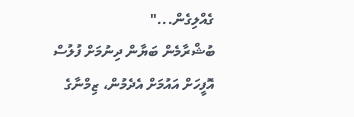ގެއްލިގެން..."
ބުޝްރާމެން ބަޔާން ދިނުމަށް ފުލުސް އޮފީހަށް އައުމަށް އެދެމުން، ޒިމްނާގެ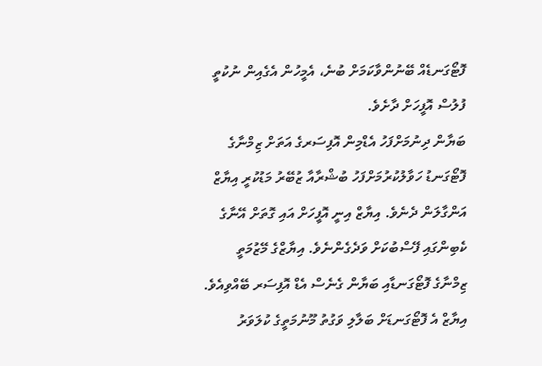ފޮޓޯގަނޑެއް ބޭނުންވާކަމަށް ބުނެ، އެމީހުން އެގެއިން ނުކުތީ ފުލުސް އޮފީހަށް ދާށެވެ.
ބަޔާން ދިނުމަށްފަހު އެޑްމިން އޮފިސަރގެ އަތަށް ޒިމްނާގެ ފޮޓޯގަނޑު ހަވާލުކުރުމަށްފަހު ބުޝްރާއާ ޒުބޭރު މަޑުކުރީ އިޔާޒް އަންގާލަން ދެނެވެ. އިޔާޒް އިނީ އޮފީހަށް އައި ގޮތަށް އޭނާގެ ކެބިންގައި ފޭސްބުކަށް ވަދެގެންނެވެ. އިޔާޒްގެ މޭޒުމަތީ ޒިމްނާގެ ފޮޓޯގަނޑާއި ބަޔާން ގެނެސް އެޑް އޮފިސަރ ބޭއްވިއެވެ. އިޔާޒް އެ ފޮޓޯގަނޑަށް ބަލާލި ވަގުތު މޫނުމަތީގެ ކުލަވަރު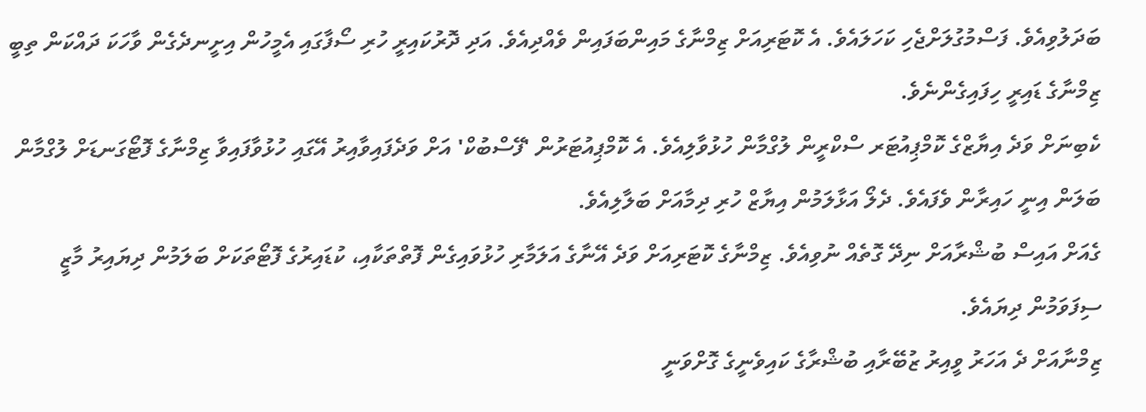ބަދަލުވިއެވެ. ފަސްމުގުލަށްޖެހި ކަހަލައެވެ. އެ ކޮޓަރިއަށް ޒިމްނާގެ މައިންބަފައިން ވެއްދިއެވެ. އަދި ދޮރުކައިރީ ހުރި ސޯފާގައި އެމީހުން އިށީނދެގެން ވާހަކަ ދައްކަން ތިބީ ޒިމްނާގެ ޑައިރީ ހިފައިގެންނެވެ.
ކެބިނަށް ވަދެ އިޔާޒްގެ ކޮމްޕިއުޓަރ ސްކްރީން ލުގްމާން ހުޅުވާލިއެވެ. އެ ކޮމްޕިއުޓަރުން 'ފޭސްބުކް' އަށް ވަދެފައިވާއިރު އޭގައި ހުޅުވާފައިވާ ޒިމްނާގެ ފޮޓޯގަނޑަށް ލުގްމާން ބަލަން އިނީ ހައިރާން ވެފައެވެ. ދެލޯ އަޅާލަމުން އިޔާޒް ހުރި ދިމާއަށް ބަލާލިއެވެ.
ގެއަށް އައިސް ބުޝްރާއަށް ނިދޭ ގޮތެއް ނުވިއެވެ. ޒިމްނާގެ ކޮޓަރިއަށް ވަދެ އޭނާގެ އަލަމާރި ހުޅުވައިގެން ފޮތްތަކާއި، ކުޑައިރުގެ ފޮޓޯތަކަށް ބަލަމުން ދިޔައިރު މާޒީ ސިފަވަމުން ދިޔައެވެ.
ޒިމްނާއަށް ދެ އަހަރު ވީއިރު ޒުބޭރާއި ބުޝްރާގެ ކައިވެނީގެ ގޮށްވަނީ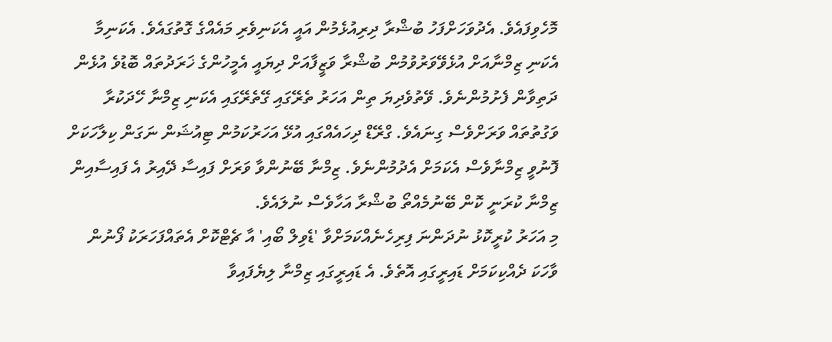މޮހެވިފައެވެ. އެދުވަހަށްފަހު ބުޝްރާ ދިރިއުޅެމުން އައީ އެކަނިވެރި މައެއްގެ ގޮތުގައެވެ. އެކަނިމާ އެކަނި ޒިމްނާއަށް އުޅެވޭވަރުވުމުން ބުޝްރާ ވަޒީފާއަށް ދިޔައީ އެމީހުންގެ ޚަރަދުތައް ބޮޑުވެ އުޅެން ދަތިވާން ފެށުމުންނެވެ. ވޭތުވެދިޔަ ތިން އަހަރު ތެރޭގައި ގޭތެރޭގައި އެކަނި ޒިމްނާ ހޭދަކުރާ ވަގުތުތައް ވަރަށްވެސް ގިނައެވެ. ގްރޭޑް ދިހައެއްގައި އުޅޭ އަހަރުކަމުން ޓިއުޝަން ނަގަން ކިލާހަކަށް ފޮނުވީ ޒިމްނާވެސް އެކަމަށް އެދުމުންނެވެ. ޒިމްނާ ބޭނުންވާ ވަރަށް ފައިސާ ދޭއިރު އެ ފައިސާއިން ޒިމްނާ ކުރަނީ ކޮން ބޭނުމެއްތޯ ބުޝްރާ އަހާވެސް ނުލައެވެ.
މި އަހަރު ކުރީކޮޅު ނުދަންނަ ފިރިހެނެއްކަމަށްވާ 'ޑެވިލް ބޯއި' އާ ޗެޓްކޮށް އެތައްފަހަރަކު ފޯނުން ވާހަކަ ދެއްކިކަމަށް ޑައިރީގައި އޮތެވެ. އެ ޑައިރީގައި ޒިމްނާ ލިޔެފައިވާ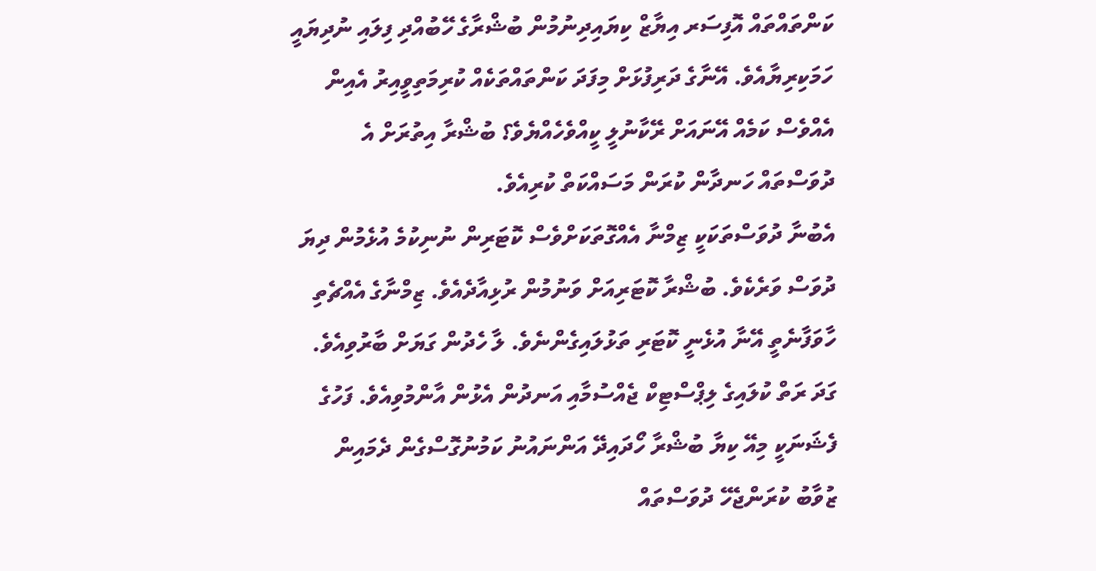ކަންތައްތައް އޮފިސަރ އިޔާޒް ކިޔައިދިނުމުން ބުޝްރާގެ ހޭބުއްދި ފިލައި ނުދިޔައީ ހަމަކިރިޔާއެވެ. އޭނާގެ ދަރިފުޅަށް މިފަދަ ކަންތައްތަކެއް ކުރިމަތިވީއިރު އެއިން އެއްވެސް ކަމެއް އޭނައަށް ރޭކާނުލީ ކީއްވެހެއްޔެވެ؟ ބުޝްރާ އިތުރަށް އެ ދުވަސްތައް ހަނދާން ކުރަން މަސައްކަތް ކުރިއެވެ.
އެބުނާ ދުވަސްތަކަކީ ޒިމްނާ އެއްގޮތަކަށްވެސް ކޮޓަރިން ނުނިކުމެ އުޅެމުން ދިޔަ ދުވަސް ވަރެކެވެ. ބުޝްރާ ކޮޓަރިއަށް ވަނުމުން ރުޅިއާދެއެވެ. ޒިމްނާގެ އެއްޗެތި ހާވަފާނެތީ އޭނާ އުޅެނީ ކޮޓަރި ތަޅުލައިގެންނެވެ. ލާ ހެދުން ގަޔަށް ބާރުވިއެވެ. ގަދަ ރަތް ކުލައިގެ ލިޕްސްޓިކް ޖެއްސުމާއި އަނދުން އެޅުން އާންމުވިއެވެ. ފަހުގެ ފެޝަނަކީ މިއޭ ކިޔާ ބުޝްރާ ހޯދައިދޭ އަންނައުނު ކަމުނުގޮސްގެން ދެމައިން ޒުވާބު ކުރަންޖެހޭ ދުވަސްތައް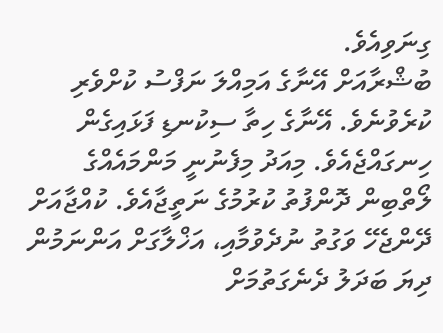ގިނަވިއެވެ.
ބުޝްރާއަށް އޭނާގެ އަމިއްލަ ނަފްސު ކުށްވެރި ކުރެވުނެވެ. އޭނާގެ ހިތާ ސިކުނޑި ފަޅައިގެން ހިނގައްޖެއެވެ. މިއަދު މިފެނުނީ މަންމައެއްގެ ލޯތްބިން ދޮންފުތު ކުރުމުގެ ނަތީޖާއެވެ. ކުއްޖާއަށް ދޭންޖެހޭ ވަގުތު ނުދެވުމާއި، އަޚްލާގަށް އަންނަމުން ދިޔަ ބަދަލު ދެނެގަތުމަށް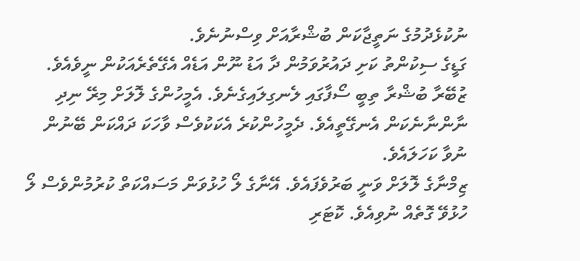ނުކުޅެދުމުގެ ނަތީޖާކަން ބުޝްރާއަށް ވިސްނުނެވެ.
ގަޑީގެ ސިކުންތު ކަށި ދައުރުވަމުން ދާ އަޑު ނޫން އަޑެއް އެގޭތެރެއަކުން ނީވެއެވެ. ޒުބޭރާ ބުޝްރާ ތިބީ ސޯފާގައި ލެނގިލައިގެނެވެ. އެމީހުންގެ ލޮލަށް މިރޭ ނިދި ނާންނާނެކަން އެނގޭތީއެވެ. ދެމީހުންކުރެ އެކަކުވެސް ވާހަކަ ދައްކަން ބޭނުން ނުވާ ކަހަލައެވެ.
ޒިމްނާގެ ލޮލަށް ވަނީ ބަރުވެފައެވެ. އޭނާގެ ލޯ ހުޅުވަން މަސައްކަތް ކުރުމުންވެސް ލޯ ހުޅުވޭ ގޮތެއް ނުވިއެވެ. ކޮޓަރި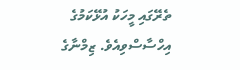ތެރޭގައި މީހަކު އުޅޭކަމުގެ އިހްސާސްވިއެވެ. ޒިމްނާގެ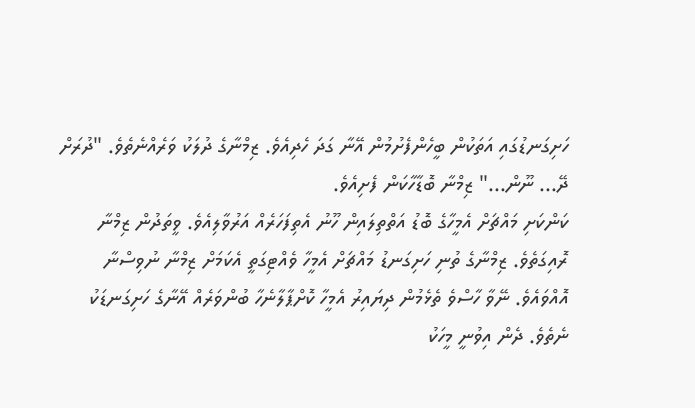ހަށިގަނޑުގައި އަތަކުން ބީހެންފެށުމުން އޭނާ ގަދަ ހެދިއެވެ. ޒިމްނާގެ ދުލަކު ވަރެއްނެތެވެ. "ދުރަށް ދޭ... ނޫން..." ޒިމްނާ ބޮޑާހާކަން ފެށިއެވެ.
ކަންކަށި މައްޗަށް އެމީހާގެ ބޮޑު އަތްތިލައިން ހޫނު އެތިފަހަރެއް އަރުވާލިއެވެ. ވީތަދުން ޒިމްނާ ރޮއިގަތެވެ. ޒިމްނާގެ ތުނި ހަށިގަނޑު މައްޗަށް އެމީހާ ވެއްޓިގަތީ އެކަމަށް ޒިމްނާ ނުވިސްނާ އޮއްވައެވެ. ނޭވާ ހާސްވެ ތެޅެމުން ދިޔައިރު އެމީހާ ކޮށްޕާލާނެހާ ބުންވަރެއް އޭނާގެ ހަށިގަނޑަކު ނެތެވެ. ދެން އިވުނީ މީހަކު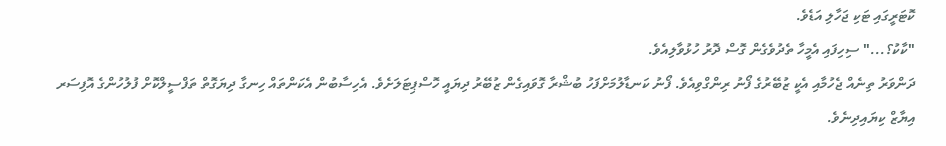ކޮޓަރީގައި ޓަކި ޖަހާލި އަޑެވެ.
"ކާކު؟..." ސިހިފައި އެމީހާ ތެދުވެގެން ގޮސް ދޮރު ހުޅުވާލިއެވެ.
ދަންވަރު ތިނެއް ޖެހުމާއި އެކީ ޒުބޭރުގެ ފޯނު ރިންގްވިއެވެ. ފޯނު ކަނޑާލުމަށްފަހު ބުޝްރާ ގޮވައިގެން ޒުބޭރު ދިޔައީ ހޮސްޕިޓަލަށެވެ. އެހިސާބުން އެކަންތައް ހިނގާ ދިޔަގޮތް ތަފްސީލްކޮށް ފުލުހުންގެ އޮފިސަރ އިޔާޒް ކިޔައިދިނެވެ.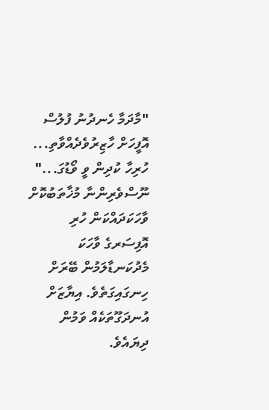"މާދަމާ ހެނދުނު ފުލުސް އޮފީހަށް ހާޒިރުވެދެއްވާތި... ހުރިހާ ކުދިން ވީ ވޯޑުގަ..." ނޫސްވެރިންނާ މުޚާތަބުކޮށް ވާހަކަދައްކަން ހުރި އޮފިސަރގެ ވާހަކަ މެދުކަނޑާލަމުން ބޭރަށް ހިނގައިގަތެވެ. އިޔާޒަށް އުނދަގޫތަކެއް ވަމުން ދިޔައެވެ.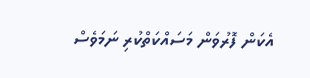އެކަން ފޮރުވަން މަސައްކަތްކުރި ނަމަވެސް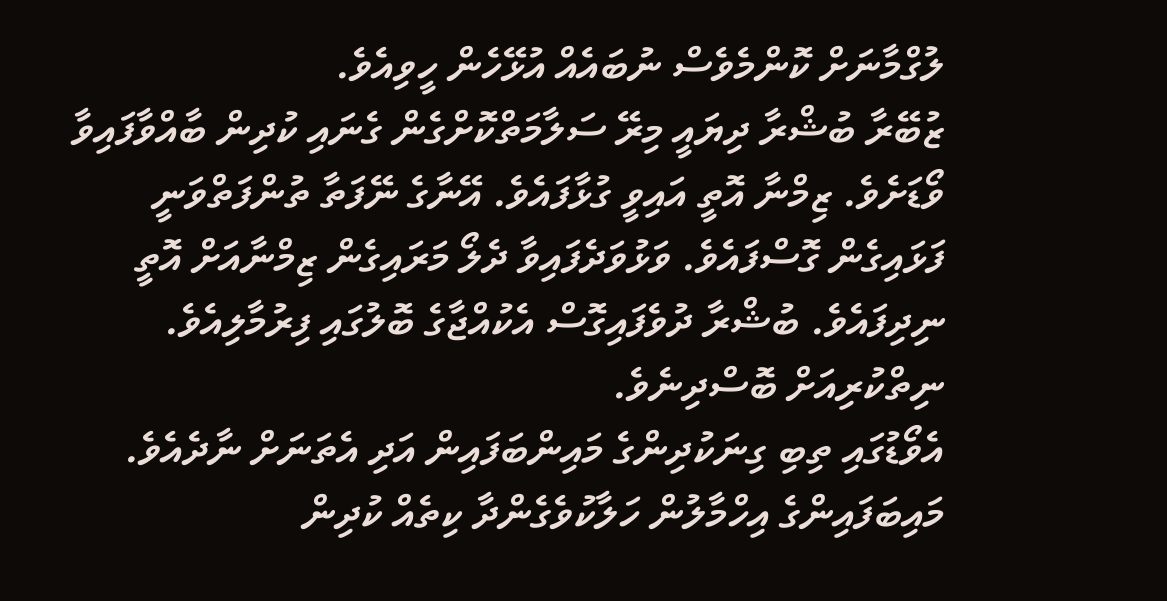ލުގްމާނަށް ކޮންމެވެސް ނުބައެއް އުޅޭހެން ހީވިއެވެ.
ޒުބޭރާ ބުޝްރާ ދިޔައީ މިރޭ ސަލާމަތްކޮށްގެން ގެނައި ކުދިން ބާއްވާފައިވާ ވޯޑަށެވެ. ޒިމްނާ އޮތީ އައިވީ ގުޅާފައެވެ. އޭނާގެ ނޭފަތާ ތުންފަތްވަނީ ފަޅައިގެން ގޮސްފައެވެ. ވަޅުވަދެފައިވާ ދެލޯ މަރައިގެން ޒިމްނާއަށް އޮތީ ނިދިފައެވެ. ބުޝްރާ ދުވެފައިގޮސް އެކުއްޖާގެ ބޮލުގައި ފިރުމާލިއެވެ. ނިތްކުރިއަށް ބޮސްދިނެވެ.
އެވޯޑުގައި ތިބި ގިނަކުދިންގެ މައިންބަފައިން އަދި އެތަނަށް ނާދެއެވެ. މައިބަފައިންގެ އިހްމާލުން ހަލާކުވެގެންދާ ކިތެއް ކުދިން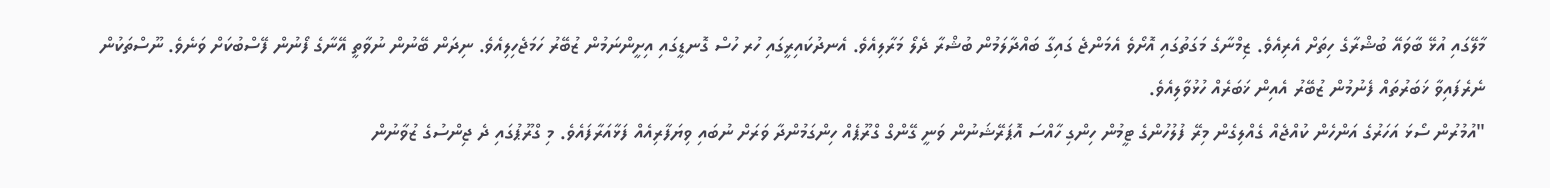މާލޭގައި އުޅޭ ބާވައޭ ބުޝްރާގެ ހިތަށް އެރިއެވެ. ޒިމްނާގެ މަގަތުގައި އޮށޯވެ އެމަންޖެ ގައިގާ ބައްދާލަމުން ބުޝްރާ ދެލޯ މަރާލިއެވެ. އެނދުކައިރީގައި ހުރ ހުސް ގޮނޑީގައި އިށީންނަމުން ޒުބޭރު ހަމަޖެހިލިއެވެ. ނިދަން ބޭނުން ނުވާތީ އޭނާގެ ފޯނުން ފޭސްބުކަށް ވަނެވެ. ނޫސްތަކުން ނެރެފައިވާ ޚަބަރުތައް ފެނުމުން ޒުބޭރު އެއިން ޚަބަރެއް ހުޅުވާލިއެވެ.
"އުމުރުން ސޯޅަ އަހަރުގެ އަންހެން ކުއްޖެއް ގެއްލިގެން މިރޭ ފުލުހުންގެ ޓީމުން ހިންގި ހާއްސަ އޮޕަރޭޝަނުން ވަނީ ގޭންގް ގްރޫޕެއް ހިންގަމުންދާ ވަރަށް ނުބައި ވިޔަފާރިއެއް ފަޅާއަރާފައެވެ. މި ގްރޫޕުގައި ދެ ޖިންސުގެ ޒުވާނުން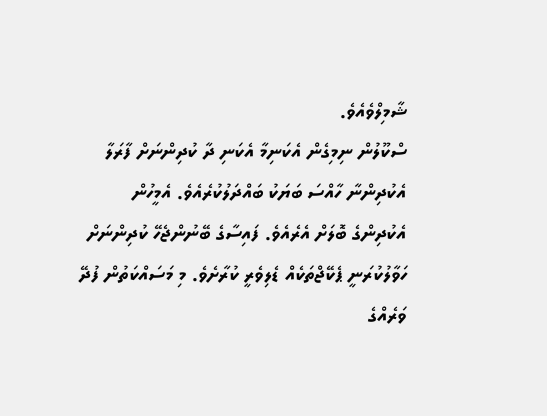ޝާމިލްވެއެވެ.
ސްކޫލުން ނިމިގެން އެކަނިމާ އެކަނި ދާ ކުދިންނަށް ފާރަލާ އެކުދިންނާ ހާއްސަ ބަޔަކު ބައްދަލުކުރެއެވެ. އެމީހުން އެކުދިންގެ ބޮލަށް އެރެއެވެ. ފައިސާގެ ބޭނުންޖެހޭ ކުދިންނަށް ހަވާލުކުރަނީ ޕެކޭޖްތަކެއް ޑެލިވެރީ ކުރާށެވެ. މި މަސައްކަތުން ފުދޭ ވަރެއްގެ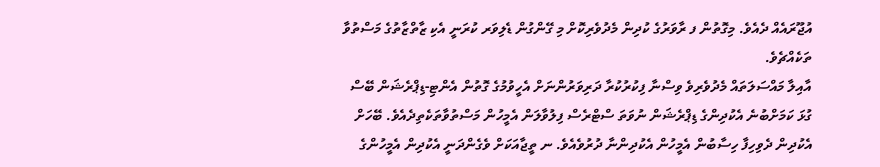އުޖޫރައެއް ދެއެވެ. މިގޮތުން ފ ރާވަރުގެ ކުދިން މެދުވެރިކޮށް މި ގޭންގުން ޑެލިވަރ ކުރަނީ އެކި ޒާތްޒާތުގެ މަސްތުވާ ތަކެއްޗެވެ.
އާއިލާ މައްސަލަތައް މެދުވެރިވެ ވިސްނާ ފިކުރުކުރާ ދަރިވަރުންނަށް އެހީވުމުގެ ގޮތުން އެންޓި-ޑިޕްރެޝަން ބޭސް ގުޅަ ކަމަށްބުނެ އެކުދިންގެ ޑިޕްރެޝަން ނުވަތަ ސްޓްރެސް ފިލުވާލަން އެމީހުން މަސްތުވާތަކެތިދެއެވެ. ބޭހަށް އެކުދިން ދެވިހިފާ ހިސާބުން އެމީހުން އެކުދިންނާ ދުރުވެއެވެ. ނ ތީޖާއަކަށް ވެގެންދަނީ އެކުދިން އެމީހުންގެ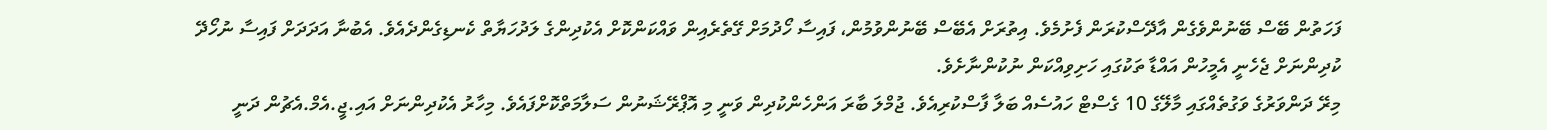ފަހަތުން ބޭސް ބޭނުންވެގެން އާދޭސްކުރަން ފެށުމެވެ. އިތުރަށް އެބޭސް ބޭނުންވުމުން، ފައިސާ ހޯދުމަށް ގޭތެރެއިން ވައްކަންކޮށް އެކުދިންގެ ލަދުހަޔާތް ކެނޑިގެންދެއެވެ. އެބުނާ އަދަދަށް ފައިސާ ނުހޯދޭ ކުދިންނަށް ޖެހެނީ އެމީހުން އައްޑާ ތަކުގައި ހަށިވިއްކަން ނުކުންނާށެވެ.
މިރޭ ދަންވަރުގެ ވަގުތެއްގައި މާލޭގެ 10 ގެސްޓް ހައުސެއް ބަލާ ފާސްކުރިއެވެ. ޖުމްލަ ބާރަ އަންހެންކުދިން ވަނީ މި އޮޕްރޭޝަނުން ސަލާމަތްކޮށްފައެވެ. މިހާރު އެކުދިންނަށް އައި.ޖީ.އެމް.އެޗުން ދަނީ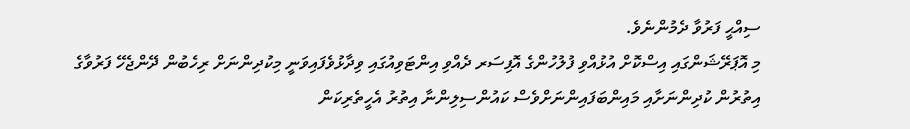ސިއްޙީ ފަރުވާ ދެމުންނެވެ.
މި އޮޕަރޭޝަންގައި އިސްކޮށް އުޅުއްވި ފުލުހުންގެ އޮފިސަރ ދެއްވި އިންޓަވިއުގައި ވިދާޅުވެފައިވަނީ މިކުދިންނަށް ރިހެބުން ދޭންޖެހޭ ފަރުވާގެ އިތުރުން ކުދިންނަށާއި މައިންބަފައިންނަށްވެސް ކައުންސިލިންނާ އިތުރު އެހީތެރިކަން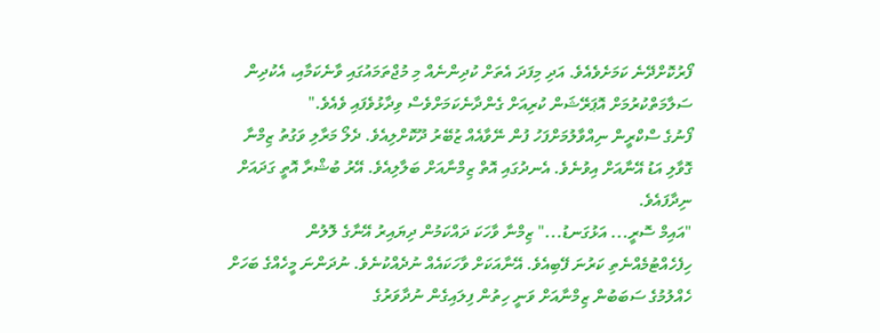ފޯރުކޮށްދޭނެ ކަމަށެވެއެވެ. އަދި މިފަދަ އެތަށް ކުދިންނެއް މި މުޖްތަމައުގައި ވާނެކަމާއި، އެކުދިން ސަލާމަތްކުރުމަށް އޮޕަރޭޝަން ކުރިއަށް ގެންދާނެކަމަށްވެސް ވިދާޅުވެފައި ވެއެވެ."
ފޯނުގެ ސްކްރީން ނިއްވާލުމަށްފަހު ފުން ނޭވާއެއް ޒުބޭރު ދޫކޮށްލިއެވެ. ދެލޯ މަރާލި ވަގުތު ޒިމްނާ ގޮވާލި އަޑު އޭނާއަށް އިވުނެވެ. އެނދުގައި އޮތް ޒިމްނާއަށް ބަލާލިއެވެ. އޭރު ބުޝްރާ އޮތީ ގަދައަށް ނިދާފައެވެ.
"އައިމް ސޮރީ... އަޅުގަނޑު..." ޒިމްނާ ވާހަކަ ދައްކަމުން ދިޔައިރު އޭނާގެ ލޮލުން ހިފެހެއްޓުމެއްނެތި ކަރުނަ ފޭބިއެވެ. އޭނާއަކަށް ވާހަކައެއް ނުދެއްކުނެވެ. ނުދަންނަ މީހެއްގެ ބަހަށް ހެއްލުމުގެ ސަބަބުން ޒިމްނާއަށް ވަނީ ހިތުން ފިލައިގެން ނުދާވަރުގެ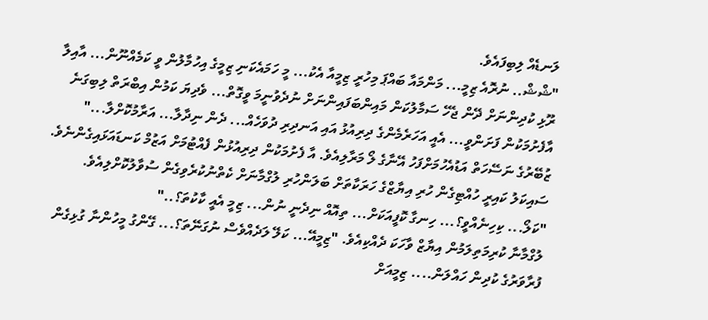ލަނޑެއް ލިބިފައެވެ.
"ޝްޝް.. ނުރޮއެ ޒިމީ... މަންމައާ ބައްޕަ މިހުރީ ޒިމީއާ އެކު... މީ ހަމައެކަނި ޒިމީގެ އިހުމާލުން ވީ ކަމެއްނޫން... އާއިލާ ރޫޅި ކުދިންނަށް ދޭން ޖެހޭ ސަމާލުކަން މައިންބަފައިންނަށް ނުދެވުނީމަ ވީގޮތް... ވެދިޔަ ކަމުން އިބްރަތް ލިބިގަނެ އާފެށުމަކުން ފަށަންވީ... އެއީ އަހަރެމެންގެ ދިރިއުޅު އައި އަނދިރި ދުވަހެއް... ދެން ނިދާލާ... އަރާމުކޮށްލާ..." ޒުބޭރުގެ ނަސޭހަތް އަޑުއެހުމަށްފަހު އޭނާގެ ލޯ މަރާލިއެވެ. އާ ފެށުމަކުން ދިރިއުޅުން ފެއްޓުމަށް އަޒުމް ކަނޑައަޅައިގެންނެވެ.
ސައިކަލު ކައިރީ ހުއްޓިގެން ހުރި އިޔާޒްގެ ހަރަކާތަށް ބަލަންހުރި ލުގްމާނަށް ކެތްނުކުރެވިގެން ސުވާލުކޮށްލިއެވެ. "ކަލޯ... ކިހިނެއްވީ؟... ހިނގާ ކޮފީއަކަށް... ތިއޮއް ނިދެނީ ނުން... ޒިމީ އެއީ ކާކުތަ؟.."
ލުގްމާނާ ކުރިމަތިލަމުން އިޔާޒް ވާހަކަ ދެއްކިއެވެ. "ޒިމީއޭ... ކަލޭ ލަދެއްވެސް ނުގަނޭތަ؟... ގޭންގު މީހުންނާ ގުޅިގެން ފުރާވަރުގެ ކުދިން ހައްލަން.... ޒިމީއަށް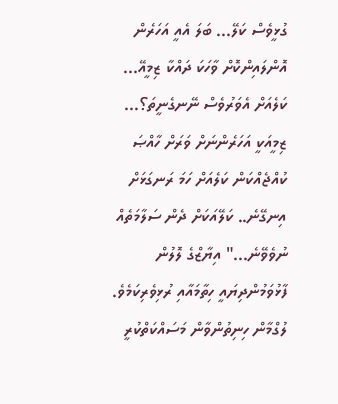ގުޅީވެސް ކަލޭ... ބަލަ އެއީ އަހަރެން އޮންލައިންކޮށް ވާހަކަ ދައްކާ ޒިމީއޭ... ކަލެއަށް އެވަރުވެސް ނޭނގެނީތަ؟... ޒިމީއަކީ އަހަރެންނަށް ވަރަށް ހާއްޞަ ކުއްޖެއްކަން ކަލެއަށް ހަމަ ރަނގަޅަށް އިނގޭނެ.. ކަލޭއަކަށް ދެން ސަލާމަތެއް ނުވެވޭނެ..." އިޔާޒްގެ ލޮލުން ފާޅުވަމުންދިޔައީ ހިތާމައާއި ރުޅިވެރިކަމެވެ.
ލުގްމާން ހިނިތުންވާން މަސައްކަތްކުރީ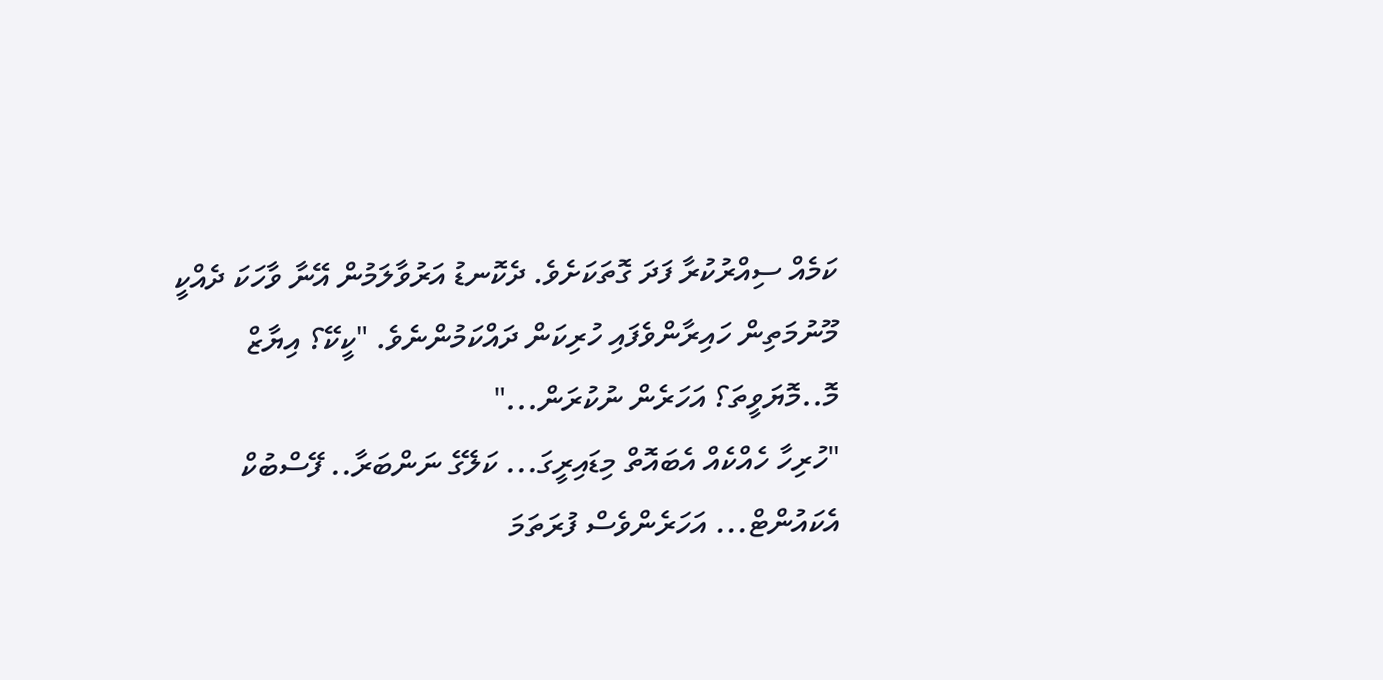ކަމެއް ސިއްރުކުރާ ފަދަ ގޮތަކަށެވެ. ދެކޮނޑު އަރުވާލަމުން އޭނާ ވާހަކަ ދެއްކީ މޫނުމަތިން ހައިރާންވެފައި ހުރިކަން ދައްކަމުންނެވެ. "ކީކޭ؟ އިޔާޒް މޮ..މޮޔަވީތަ؟ އަހަރެން ނުކުރަން..."
"ހުރިހާ ހެއްކެއް އެބައޮތް މިޑައިރީގަ... ކަލޭގެ ނަންބަރާ.. ފޭސްބުކް އެކައުންޓް... އަހަރެންވެސް ފުރަތަމަ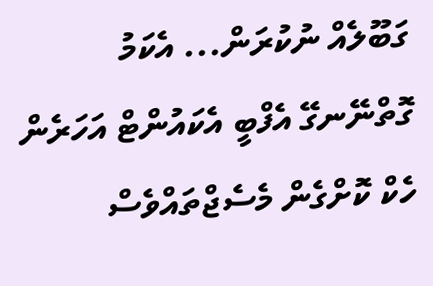ގަބޫލެއް ނުކުރަން... އެކަމު ގޮތްނޭނގޭ އެފްބީ އެކައުންޓް އަހަރެން ހެކް ކޮށްގެން މެސެޖްތައްވެސް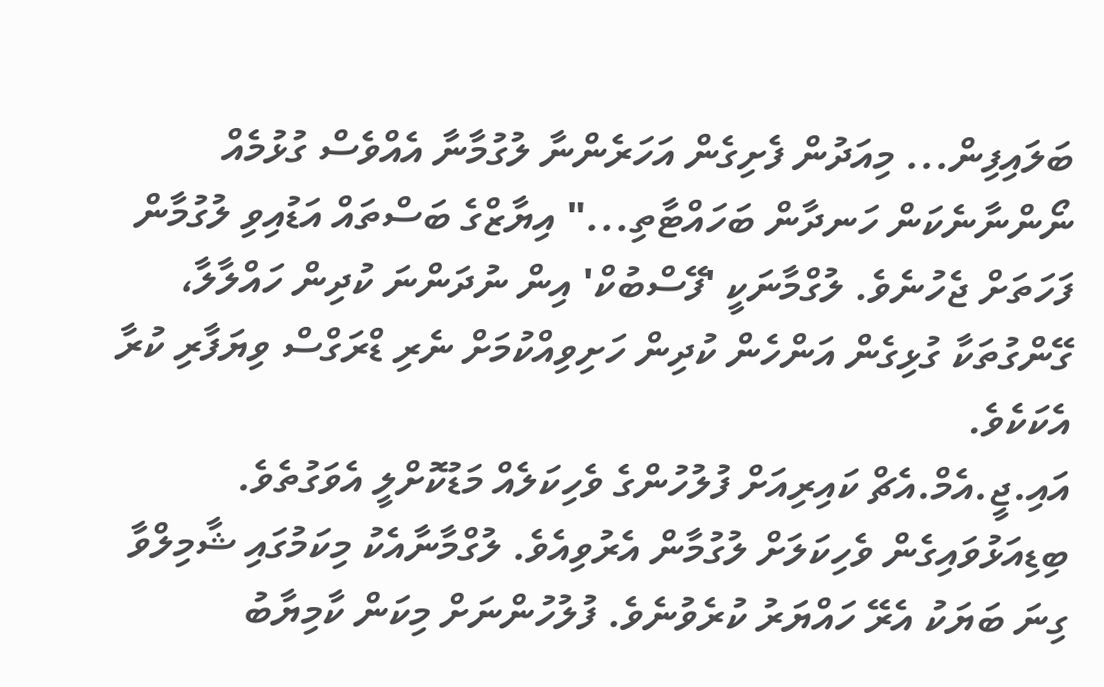ބަލައިފިން... މިއަދުން ފެށިގެން އަހަރެންނާ ލުގުމާނާ އެއްވެސް ގުޅުމެއް ނޯންނާނެކަން ހަނދާން ބަހައްޓާތި..." އިޔާޒްގެ ބަސްތައް އަޑުއިވި ލުގުމާން ފަހަތަށް ޖެހުނެވެ. ލުގްމާނަކީ 'ފޭސްބުކް' އިން ނުދަންނަ ކުދިން ހައްލާލާ، ގޭންގުތަކާ ގުޅިގެން އަންހެން ކުދިން ހަށިވިއްކުމަށް ނެރި ޑްރަގްސް ވިޔަފާރި ކުރާ އެކަކެވެ.
އައި.ޖީ.އެމް.އެޗް ކައިރިއަށް ފުލުހުންގެ ވެހިކަލެއް މަޑުކޮށްލީ އެވަގުތެވެ. ބިޑިއަޅުވައިގެން ވެހިކަލަށް ލުގުމާން އެރުވިއެވެ. ލުގްމާނާއެކު މިކަމުގައި ޝާމިލްވާ ގިނަ ބަޔަކު އެރޭ ހައްޔަރު ކުރެވުނެވެ. ފުލުހުންނަށް މިކަން ކާމިޔާބު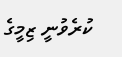ކުރެވުނީ ޒިމީގެ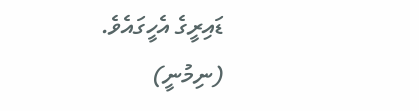ޑައިރީގެ އެހީގައެވެ.
(ނިމުނީ)